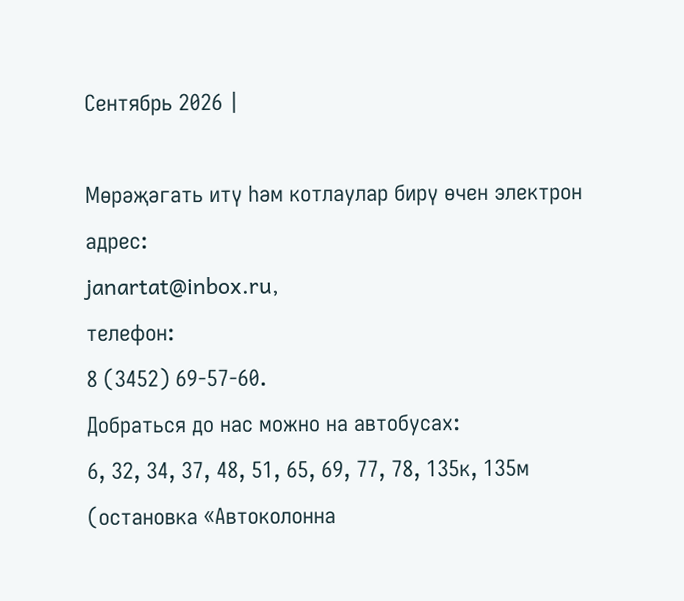Сентябрь 2026 |

Мөрәҗәгать итү һәм котлаулар бирү өчен электрон адрес:
janartat@inbox.ru,
телефон:
8 (3452) 69-57-60.
Добраться до нас можно на автобусах:
6, 32, 34, 37, 48, 51, 65, 69, 77, 78, 135к, 135м
(остановка «Автоколонна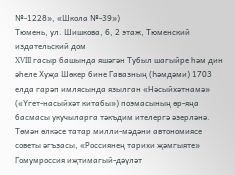№-1228», «Школа №-39»)
Тюмень, ул. Шишкова, 6, 2 этаж, Тюменский издательский дом
XVIII гасыр башында яшәгән Тубыл шагыйре һәм дин әһеле Хуҗа Шөкер бине Гавазның (Һәмдәми) 1703 елда гарәп имлясында язылган «Нәсыйхәтнамә» («Үгет-насыйхәт китабы») поэмасының өр-яңа басмасы укучыларга тәкъдим ителергә әзерләнә.
Төмән өлкәсе татар милли-мәдәни автономиясе советы әгъзасы, «Россиянең тарихи җәмгыяте» Гомумроссия иҗтимагый-дәүләт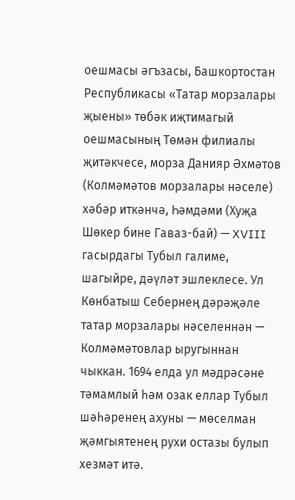оешмасы әгъзасы, Башкортостан Республикасы «Татар морзалары җыены» төбәк иҗтимагый оешмасының Төмән филиалы җитәкчесе, морза Данияр Әхмәтов (Колмәмәтов морзалары нәселе) хәбәр иткәнчә, Һәмдәми (Хуҗа Шөкер бине Гаваз-бай) — XVIII гасырдагы Тубыл галиме, шагыйре, дәүләт эшлеклесе. Ул Көнбатыш Себернең дәрәҗәле татар морзалары нәселеннән — Колмәмәтовлар ыругыннан чыккан. 1694 елда ул мәдрәсәне тәмамлый һәм озак еллар Тубыл шәһәренең ахуны — мөселман җәмгыятенең рухи остазы булып хезмәт итә.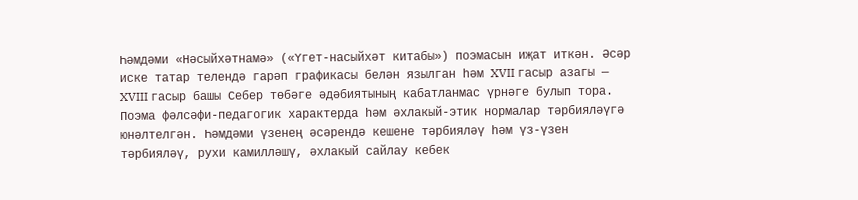Һәмдәми «Нәсыйхәтнамә» («Үгет-насыйхәт китабы») поэмасын иҗат иткән. Әсәр иске татар телендә гарәп графикасы белән язылган һәм XVII гасыр азагы — XVIII гасыр башы Себер төбәге әдәбиятының кабатланмас үрнәге булып тора.
Поэма фәлсәфи-педагогик характерда һәм әхлакый-этик нормалар тәрбияләүгә юнәлтелгән. Һәмдәми үзенең әсәрендә кешене тәрбияләү һәм үз-үзен тәрбияләү, рухи камилләшү, әхлакый сайлау кебек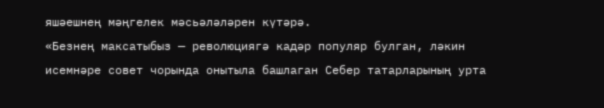яшәешнең мәңгелек мәсьәләләрен күтәрә.
«Безнең максатыбыз — революциягә кадәр популяр булган, ләкин исемнәре совет чорында онытыла башлаган Себер татарларының урта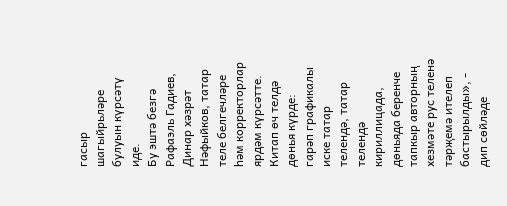гасыр шагыйрьләре булуын күрсәтү иде.
Бу эштә безгә Рафаэль Гадиев, Динар хәзрәт Нәфыйков, татар теле белгечләре һәм корректорлар ярдәм күрсәтте.
Китап өч телдә дөнья күрде: гарәп графикалы иске татар телендә, татар телендә кириллицада, дөньяда беренче тапкыр авторның хезмәте рус теленә тәрҗемә ителеп бастырылды», - дип сөйләде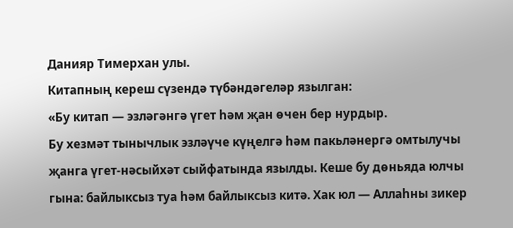Данияр Тимерхан улы.
Китапның кереш сүзендә түбәндәгеләр язылган:
«Бу китап — эзләгәнгә үгет һәм җан өчен бер нурдыр.
Бу хезмәт тынычлык эзләүче күңелгә һәм пакьләнергә омтылучы җанга үгет-нәсыйхәт сыйфатында язылды. Кеше бу дөньяда юлчы гына: байлыксыз туа һәм байлыксыз китә. Хак юл — Аллаһны зикер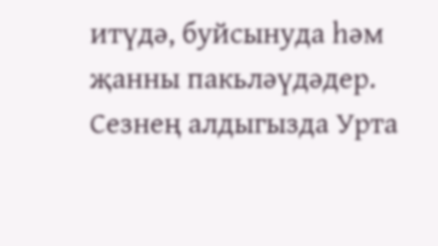итүдә, буйсынуда һәм җанны пакьләүдәдер.
Сезнең алдыгызда Урта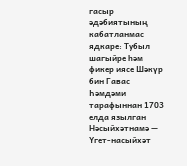гасыр әдәбиятының кабатланмас ядкаре: Тубыл шагыйре һәм фикер иясе Шәкүр бин Гавас Һәмдәми тарафыннан 1703 елда язылган Нәсыйхәтнамә — Үгет-насыйхәт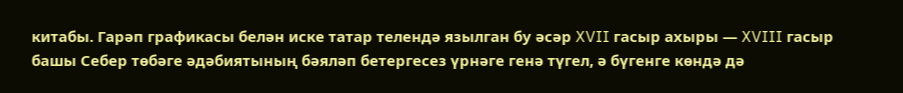китабы. Гарәп графикасы белән иске татар телендә язылган бу әсәр XVII гасыр ахыры — XVIII гасыр башы Себер төбәге әдәбиятының бәяләп бетергесез үрнәге генә түгел, ә бүгенге көндә дә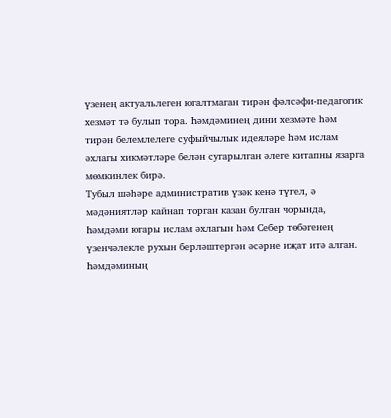үзенең актуальлеген югалтмаган тирән фәлсәфи-педагогик хезмәт тә булып тора. Һәмдәминең дини хезмәте һәм тирән белемлелеге суфыйчылык идеяләре һәм ислам әхлагы хикмәтләре белән сугарылган әлеге китапны язарга мөмкинлек бирә.
Тубыл шәһәре административ үзәк кенә түгел, ә мәдәниятләр кайнап торган казан булган чорында, Һәмдәми югары ислам әхлагын һәм Себер төбәгенең үзенчәлекле рухын берләштергән әсәрне иҗат итә алган. Һәмдәминың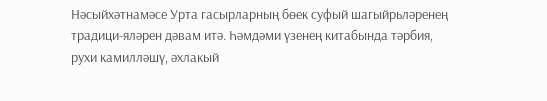Нәсыйхәтнамәсе Урта гасырларның бөек суфый шагыйрьләренең традици-яләрен дәвам итә. Һәмдәми үзенең китабында тәрбия, рухи камилләшү, әхлакый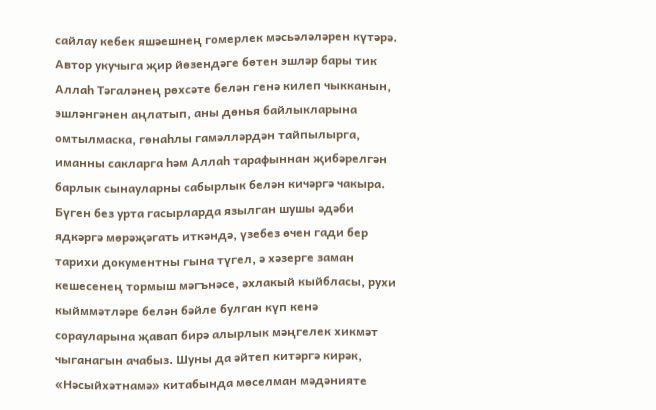сайлау кебек яшәешнең гомерлек мәсьәләләрен күтәрә. Автор укучыга җир йөзендәге бөтен эшләр бары тик Аллаһ Тәгаләнең рөхсәте белән генә килеп чыкканын, эшләнгәнен аңлатып, аны дөнья байлыкларына омтылмаска, гөнаһлы гамәлләрдән тайпылырга, иманны сакларга һәм Аллаһ тарафыннан җибәрелгән барлык сынауларны сабырлык белән кичәргә чакыра.
Бүген без урта гасырларда язылган шушы әдәби ядкәргә мөрәҗәгать иткәндә, үзебез өчен гади бер тарихи документны гына түгел, ә хәзерге заман кешесенең тормыш мәгънәсе, әхлакый кыйбласы, рухи кыйммәтләре белән бәйле булган күп кенә сорауларына җавап бирә алырлык мәңгелек хикмәт чыганагын ачабыз. Шуны да әйтеп китәргә кирәк, «Нәсыйхәтнамә» китабында мөселман мәдәнияте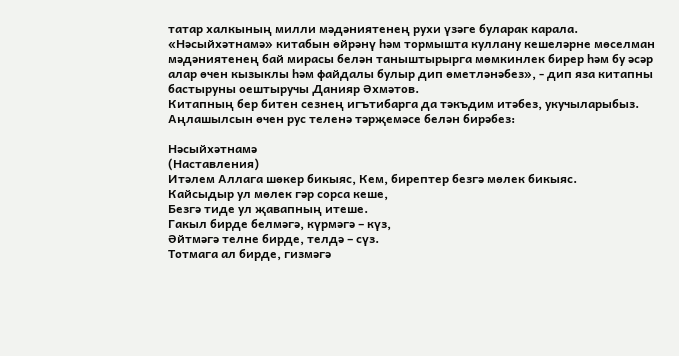татар халкының милли мәдәниятенең рухи үзәге буларак карала. «Нәсыйхәтнамә» китабын өйрәнү һәм тормышта куллану кешеләрне мөселман мәдәниятенең бай мирасы белән таныштырырга мөмкинлек бирер һәм бу әсәр алар өчен кызыклы һәм файдалы булыр дип өметләнәбез», - дип яза китапны бастыруны оештыручы Данияр Әхмәтов.
Китапның бер битен сезнең игътибарга да тәкъдим итәбез, укучыларыбыз. Аңлашылсын өчен рус теленә тәрҗемәсе белән бирәбез:

Нәсыйхәтнамә
(Наставления)
Итәлем Аллага шөкер бикыяс, Кем, бирептер безгә мөлек бикыяс.
Кайсыдыр ул мөлек гәр сорса кеше,
Безгә тиде ул җавапның итеше.
Гакыл бирде белмәгә, күрмәгә – күз,
Әйтмәгә телне бирде, телдә – сүз.
Тотмага ал бирде, гизмәгә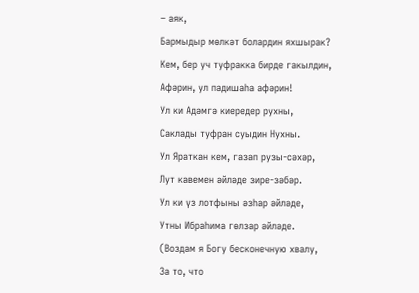– аяк,
Бармыдыр мөлкәт болардин яхшырак?
Кем, бер уч туфракка бирде гакылдин,
Афәрин, ул падишаһа афәрин!
Ул ки Адәмгә киередер рухны,
Саклады туфран суыдин Нухны.
Ул Яраткан кем, газап рузы-сәхәр,
Лут кавемен әйләде зире-зәбәр.
Ул ки үз лотфыны әзһар әйләде,
Утны Ибраһима гөлзар әйләде.
(Воздам я Богу бесконечную хвалу,
За то, что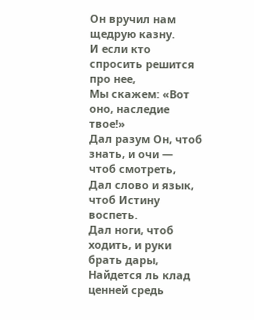Он вручил нам щедрую казну.
И если кто спросить решится про нее,
Мы скажем: «Вот оно, наследие твое!»
Дал разум Он, чтоб знать, и очи — чтоб смотреть,
Дал слово и язык, чтоб Истину воспеть.
Дал ноги, чтоб ходить, и руки брать дары,
Найдется ль клад ценней средь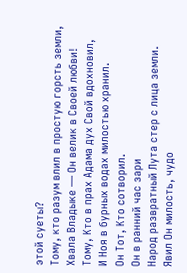этой суеты?
Тому, кто разум влил в простую горсть земли,
Хвала Владыке — Он велик в Своей любви!
Тому, Кто в прах Адама дух Свой вдохновил,
И Ноя в бурных водах милостью хранил.
Он Тот, Кто сотворил.
Он в ранний час зари
Народ развратный Лута стер с лица земли.
Явил Он милость, чудо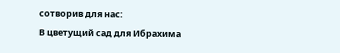сотворив для нас:
В цветущий сад для Ибрахима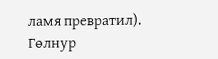ламя превратил).
Гөлнур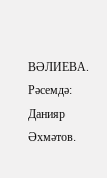ВӘЛИЕВА.
Рәсемдә: Данияр Әхмәтов.